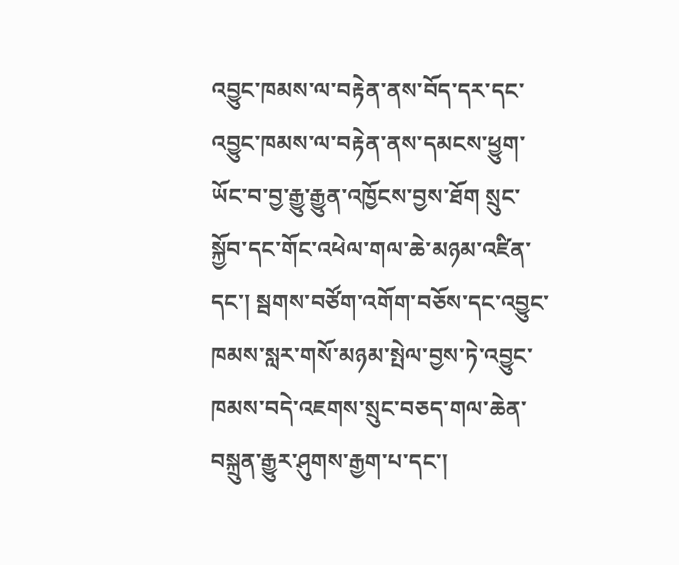འབྱུང་ཁམས་ལ་བརྟེན་ནས་བོད་དར་དང་འབྱུང་ཁམས་ལ་བརྟེན་ནས་དམངས་ཕྱུག་ཡོང་བ་བྱ་རྒྱུ་རྒྱུན་འཁྱོངས་བྱས་ཐོག སྲུང་སྐྱོབ་དང་གོང་འཕེལ་གལ་ཆེ་མཉམ་འཛིན་དང་། སྦགས་བཙོག་འགོག་བཅོས་དང་འབྱུང་ཁམས་སླར་གསོ་མཉམ་སྤེལ་བྱས་ཏེ་འབྱུང་ཁམས་བདེ་འཇགས་སྲུང་བཅད་གལ་ཆེན་བསྐྲུན་རྒྱུར་ཤུགས་རྒྱག་པ་དང་།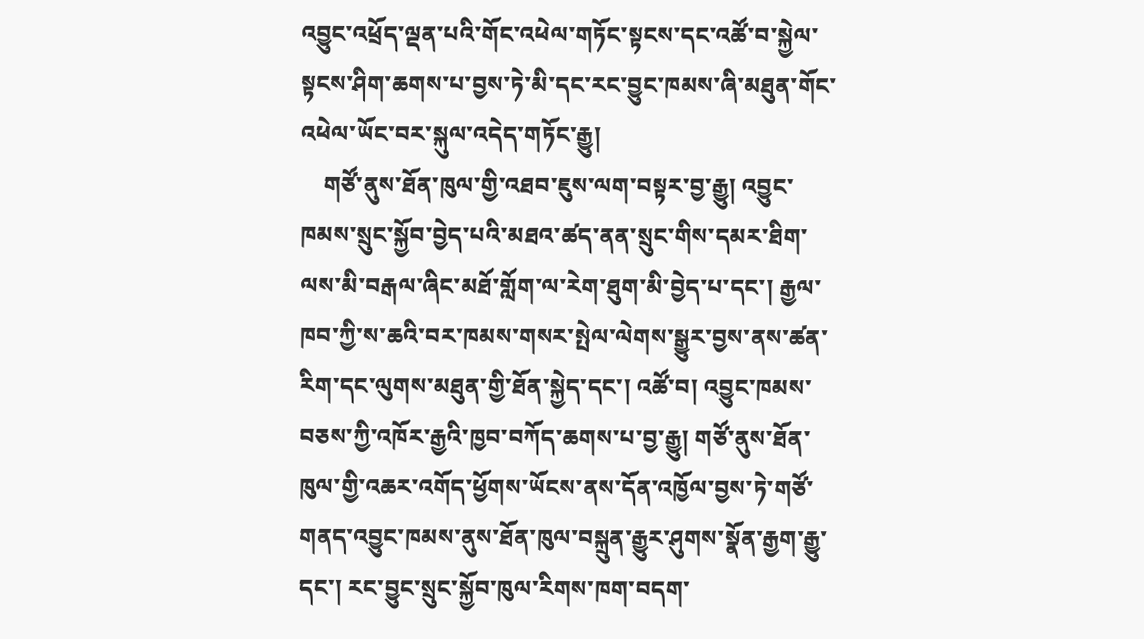འབྱུང་འཕྲོད་ལྡན་པའི་གོང་འཕེལ་གཏོང་སྟངས་དང་འཚོ་བ་སྐྱེལ་སྟངས་ཤིག་ཆགས་པ་བྱས་ཏེ་མི་དང་རང་བྱུང་ཁམས་ཞི་མཐུན་གོང་འཕེལ་ཡོང་བར་སྐུལ་འདེད་གཏོང་རྒྱུ།
    གཙོ་ནུས་ཐོན་ཁུལ་གྱི་འཐབ་ཇུས་ལག་བསྟར་བྱ་རྒྱུ། འབྱུང་ཁམས་སྲུང་སྐྱོབ་བྱེད་པའི་མཐའ་ཚད་ནན་སྲུང་གིས་དམར་ཐིག་ལས་མི་བརྒལ་ཞིང་མཐོ་གློག་ལ་རེག་ཐུག་མི་བྱེད་པ་དང་། རྒྱལ་ཁབ་ཀྱི་ས་ཆའི་བར་ཁམས་གསར་སྤེལ་ལེགས་སྒྱུར་བྱས་ནས་ཚན་རིག་དང་ལུགས་མཐུན་གྱི་ཐོན་སྐྱེད་དང་། འཚོ་བ། འབྱུང་ཁམས་བཅས་ཀྱི་འཁོར་རྒྱའི་ཁྱབ་བཀོད་ཆགས་པ་བྱ་རྒྱུ། གཙོ་ནུས་ཐོན་ཁུལ་གྱི་འཆར་འགོད་ཕྱོགས་ཡོངས་ནས་དོན་འཁྱོལ་བྱས་ཏེ་གཙོ་གནད་འབྱུང་ཁམས་ནུས་ཐོན་ཁུལ་བསྐྲུན་རྒྱུར་ཤུགས་སྣོན་རྒྱག་རྒྱུ་དང་། རང་བྱུང་སྲུང་སྐྱོབ་ཁུལ་རིགས་ཁག་བདག་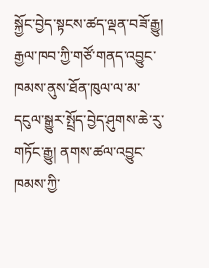སྐྱོང་བྱེད་སྟངས་ཚད་ལྡན་བཟོ་རྒྱུ། རྒྱལ་ཁབ་ཀྱི་གཙོ་གནད་འབྱུང་ཁམས་ནུས་ཐོན་ཁུལ་ལ་མ་དངུལ་སྒྱུར་སྤྲོད་བྱེད་ཤུགས་ཆེ་རུ་གཏོང་རྒྱུ། ནགས་ཚལ་འབྱུང་ཁམས་ཀྱི་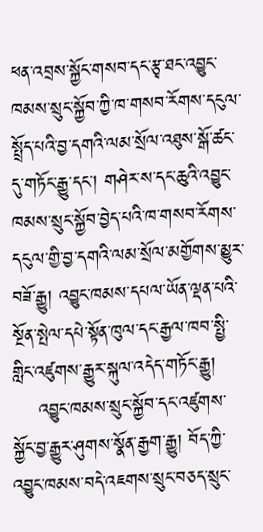ཕན་འབྲས་སྐྱོང་གསབ་དང་རྩྭ་ཐང་འབྱུང་ཁམས་སྲུང་སྐྱོབ་ཀྱི་ཁ་གསབ་རོགས་དངུལ་སྤྲོད་པའི་བྱ་དགའི་ལམ་སྲོལ་འཐུས་སྒོ་ཚང་དུ་གཏོང་རྒྱུ་དང་། གཤེར་ས་དང་ཆུའི་འབྱུང་ཁམས་སྲུང་སྐྱོབ་བྱེད་པའི་ཁ་གསབ་རོགས་དངུལ་གྱི་བྱ་དགའི་ལམ་སྲོལ་མགྱོགས་མྱུར་བཟོ་རྒྱུ། འབྱུང་ཁམས་དཔལ་ཡོན་ལྡན་པའི་སྔོན་སྤེལ་དཔེ་སྟོན་ཁུལ་དང་རྒྱལ་ཁབ་སྤྱི་གླིང་འཛུགས་རྒྱུར་སྐུལ་འདེད་གཏོང་རྒྱུ།
    འབྱུང་ཁམས་སྲུང་སྐྱོབ་དང་འཛུགས་སྐྱོང་བྱ་རྒྱུར་ཤུགས་སྣོན་རྒྱག་རྒྱུ། བོད་ཀྱི་འབྱུང་ཁམས་བདེ་འཇགས་སྲུང་བཅད་སྲུང་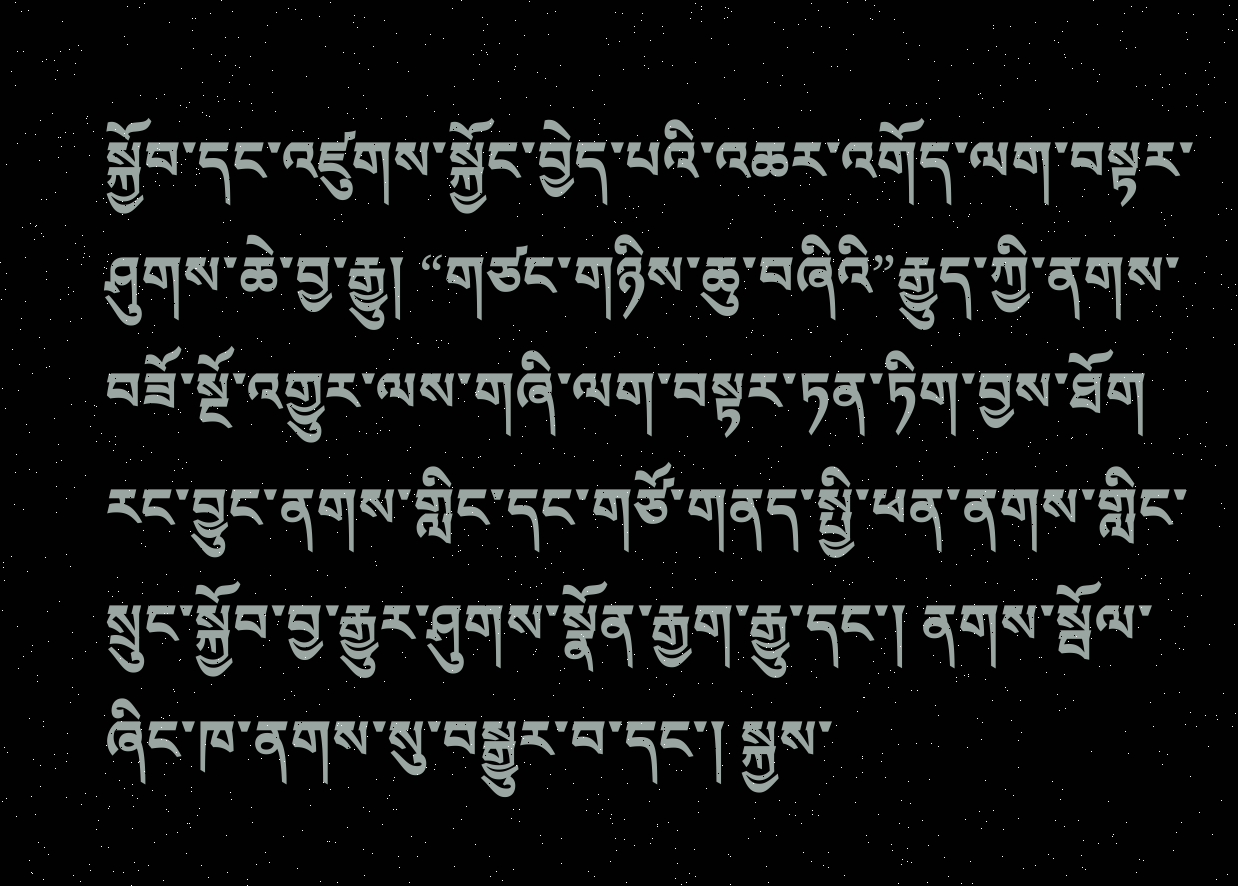སྐྱོབ་དང་འཛུགས་སྐྱོང་བྱེད་པའི་འཆར་འགོད་ལག་བསྟར་ཤུགས་ཆེ་བྱ་རྒྱུ། “གཙང་གཉིས་ཆུ་བཞིའི”རྒྱུད་ཀྱི་ནགས་བཟོ་སྔོ་འགྱུར་ལས་གཞི་ལག་བསྟར་ཏན་ཏིག་བྱས་ཐོག རང་བྱུང་ནགས་གླིང་དང་གཙོ་གནད་སྤྱི་ཕན་ནགས་གླིང་སྲུང་སྐྱོབ་བྱ་རྒྱུར་ཤུགས་སྣོན་རྒྱག་རྒྱུ་དང་། ནགས་སྦོལ་ཞིང་ཁ་ནགས་སུ་བསྒྱུར་བ་དང་། སྐྱས་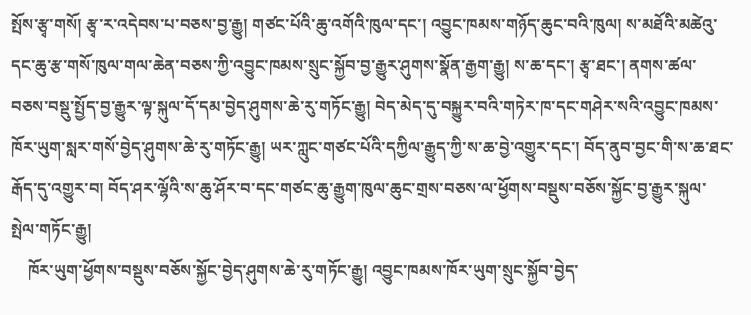སྤོས་རྩྭ་གསོ། རྩྭ་ར་འདེབས་པ་བཅས་བྱ་རྒྱུ། གཙང་པོའི་ཆུ་འགོའི་ཁུལ་དང་། འབྱུང་ཁམས་གཉོད་ཆུང་བའི་ཁུལ། ས་མཐོའི་མཚེའུ་དང་ཆུ་རྩ་གསོ་ཁུལ་གལ་ཆེན་བཅས་ཀྱི་འབྱུང་ཁམས་སྲུང་སྐྱོབ་བྱ་རྒྱུར་ཤུགས་སྣོན་རྒྱག་རྒྱུ། ས་ཆ་དང་། རྩྭ་ཐང་། ནགས་ཚལ་བཅས་བསྡུ་སྤྱོད་བྱ་རྒྱུར་ལྟ་སྐུལ་དོ་དམ་བྱེད་ཤུགས་ཆེ་རུ་གཏོང་རྒྱུ། བེད་མེད་དུ་བསྐྱུར་བའི་གཏེར་ཁ་དང་གཤེར་སའི་འབྱུང་ཁམས་ཁོར་ཡུག་སླར་གསོ་བྱེད་ཤུགས་ཆེ་རུ་གཏོང་རྒྱུ། ཡར་ཀླུང་གཙང་པོའི་དཀྱིལ་རྒྱུད་ཀྱི་ས་ཆ་བྱེ་འགྱུར་དང་། བོད་ནུབ་བྱང་གི་ས་ཆ་ཐང་རྒོད་དུ་འགྱུར་བ། བོད་ཤར་ལྷོའི་ས་ཆུ་ཤོར་བ་དང་གཙང་ཆུ་རྒྱུག་ཁུལ་ཆུང་གྲས་བཅས་ལ་ཕྱོགས་བསྡུས་བཅོས་སྐྱོང་བྱ་རྒྱུར་སྐུལ་སྤེལ་གཏོང་རྒྱུ།
    ཁོར་ཡུག་ཕྱོགས་བསྡུས་བཅོས་སྐྱོང་བྱེད་ཤུགས་ཆེ་རུ་གཏོང་རྒྱུ། འབྱུང་ཁམས་ཁོར་ཡུག་སྲུང་སྐྱོབ་བྱེད་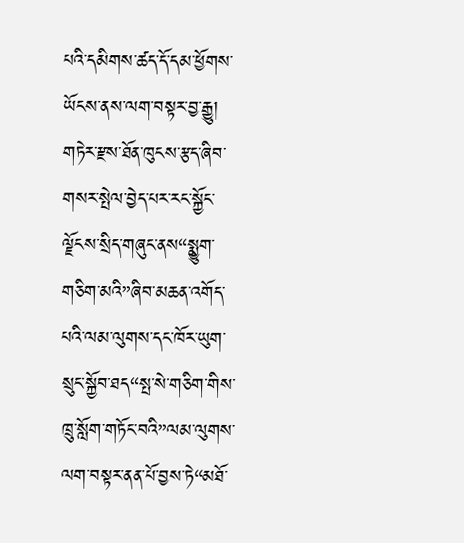པའི་དམིགས་ཚད་དོ་དམ་ཕྱོགས་ཡོངས་ནས་ལག་བསྟར་བྱ་རྒྱུ། གཏེར་རྫས་ཐོན་ཁུངས་རྩད་ཞིབ་གསར་སྤེལ་བྱེད་པར་རང་སྐྱོང་ལྗོངས་སྲིད་གཞུང་ནས“སྨྱུག་གཅིག་མའི”ཞིབ་མཆན་འགོད་པའི་ལམ་ལུགས་དང་ཁོར་ཡུག་སྲུང་སྐྱོབ་ཐད“སྤ་སེ་གཅིག་གིས་ཁྲུ་སློག་གཏོང་བའི”ལམ་ལུགས་ལག་བསྟར་ནན་པོ་བྱས་ཏེ“མཐོ་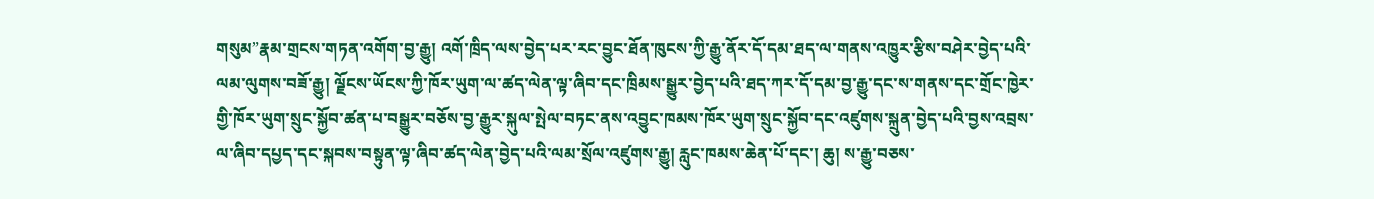གསུམ”རྣམ་གྲངས་གཏན་འགོག་བྱ་རྒྱུ། འགོ་ཁྲིད་ལས་བྱེད་པར་རང་བྱུང་ཐོན་ཁུངས་ཀྱི་རྒྱུ་ནོར་དོ་དམ་ཐད་ལ་གནས་འཁྱུར་རྩིས་བཤེར་བྱེད་པའི་ལམ་ལུགས་བཟོ་རྒྱུ། ལྗོངས་ཡོངས་ཀྱི་ཁོར་ཡུག་ལ་ཚད་ལེན་ལྟ་ཞིབ་དང་ཁྲིམས་སྒྱུར་བྱེད་པའི་ཐད་ཀར་དོ་དམ་བྱ་རྒྱུ་དང་ས་གནས་དང་གྲོང་ཁྱེར་གྱི་ཁོར་ཡུག་སྲུང་སྐྱོབ་ཚན་པ་བསྒྱུར་བཅོས་བྱ་རྒྱུར་སྐུལ་སྤེལ་བཏང་ནས་འབྱུང་ཁམས་ཁོར་ཡུག་སྲུང་སྐྱོབ་དང་འཛུགས་སྐྲུན་བྱེད་པའི་བྱས་འབྲས་ལ་ཞིབ་དཔྱད་དང་སྐབས་བསྟུན་ལྟ་ཞིབ་ཚད་ལེན་བྱེད་པའི་ལམ་སྲོལ་འཛུགས་རྒྱུ། རླུང་ཁམས་ཆེན་པོ་དང་། ཆུ། ས་རྒྱུ་བཅས་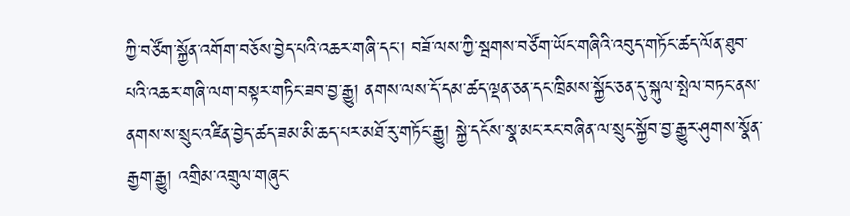ཀྱི་བཙོག་སྐྱོན་འགོག་བཅོས་བྱེད་པའི་འཆར་གཞི་དང་། བཟོ་ལས་ཀྱི་སྦགས་བཙོག་ཡོང་གཞིའི་འབུད་གཏོང་ཚད་ལོན་ཐུབ་པའི་འཆར་གཞི་ལག་བསྟར་གཏིང་ཟབ་བྱ་རྒྱུ། ནགས་ལས་དོ་དམ་ཚད་ལྡན་ཅན་དང་ཁྲིམས་སྐྱོང་ཅན་དུ་སྐུལ་སྤེལ་བཏང་ནས་ནགས་ས་སྲུང་འཛིན་བྱེད་ཚད་ཟམ་མི་ཆད་པར་མཐོ་རུ་གཏོང་རྒྱུ། སྐྱེ་དངོས་སྣ་མང་རང་བཞིན་ལ་སྲུང་སྐྱོབ་བྱ་རྒྱུར་ཤུགས་སྣོན་རྒྱག་རྒྱུ། འགྲིམ་འགྲུལ་གཞུང་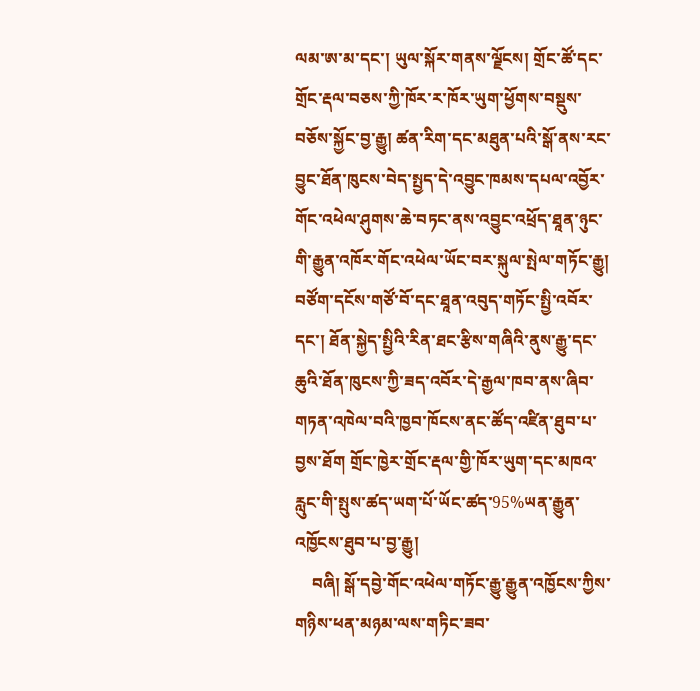ལམ་ཨ་མ་དང་། ཡུལ་སྐོར་གནས་ལྗོངས། གྲོང་ཚོ་དང་གྲོང་རྡལ་བཅས་ཀྱི་ཁོར་ར་ཁོར་ཡུག་ཕྱོགས་བསྡུས་བཅོས་སྐྱོང་བྱ་རྒྱུ། ཚན་རིག་དང་མཐུན་པའི་སྒོ་ནས་རང་བྱུང་ཐོན་ཁུངས་བེད་སྤྱད་དེ་འབྱུང་ཁམས་དཔལ་འབྱོར་གོང་འཕེལ་ཤུགས་ཆེ་བཏང་ནས་འབྱུང་འཕྲོད་ཐཱན་ཉུང་གི་རྒྱུན་འཁོར་གོང་འཕེལ་ཡོང་བར་སྐུལ་སྤེལ་གཏོང་རྒྱུ། བཙོག་དངོས་གཙོ་བོ་དང་ཐཱན་འབུད་གཏོང་སྤྱི་འབོར་དང་། ཐོན་སྐྱེད་སྤྱིའི་རིན་ཐང་རྩིས་གཞིའི་ནུས་རྒྱུ་དང་ཆུའི་ཐོན་ཁུངས་ཀྱི་ཟད་འབོར་དེ་རྒྱལ་ཁབ་ནས་ཞིབ་གཏན་འཁེལ་བའི་ཁྱབ་ཁོངས་ནང་ཚོད་འཛིན་ཐུབ་པ་བྱས་ཐོག གྲོང་ཁྱེར་གྲོང་རྡལ་གྱི་ཁོར་ཡུག་དང་མཁའ་རླུང་གི་སྤུས་ཚད་ཡག་པོ་ཡོང་ཚད་95%ཡན་རྒྱུན་འཁྱོངས་ཐུབ་པ་བྱ་རྒྱུ།
    བཞི། སྒོ་དབྱེ་གོང་འཕེལ་གཏོང་རྒྱུ་རྒྱུན་འཁྱོངས་ཀྱིས་གཉིས་ཕན་མཉམ་ལས་གཏིང་ཟབ་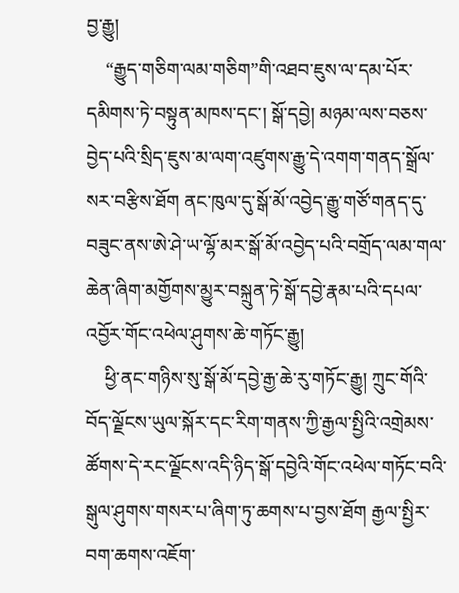བྱ་རྒྱུ།
    “རྒྱུད་གཅིག་ལམ་གཅིག”གི་འཐབ་ཇུས་ལ་དམ་པོར་དམིགས་ཏེ་བསྟུན་མཁས་དང་། སྒོ་དབྱེ། མཉམ་ལས་བཅས་བྱེད་པའི་སྲིད་ཇུས་མ་ལག་འཛུགས་རྒྱུ་དེ་འགག་གནད་སྒྲོལ་སར་བརྩིས་ཐོག ནང་ཁུལ་དུ་སྒོ་མོ་འབྱེད་རྒྱུ་གཙོ་གནད་དུ་བཟུང་ནས་ཨེ་ཤེ་ཡ་ལྷོ་མར་སྒོ་མོ་འབྱེད་པའི་བགྲོད་ལམ་གལ་ཆེན་ཞིག་མགྱོགས་མྱུར་བསྐྲུན་ཏེ་སྒོ་དབྱེ་རྣམ་པའི་དཔལ་འབྱོར་གོང་འཕེལ་ཤུགས་ཆེ་གཏོང་རྒྱུ།
    ཕྱི་ནང་གཉིས་སུ་སྒོ་མོ་དབྱེ་རྒྱ་ཆེ་རུ་གཏོང་རྒྱུ། ཀྲུང་གོའི་བོད་ལྗོངས་ཡུལ་སྐོར་དང་རིག་གནས་ཀྱི་རྒྱལ་སྤྱིའི་འགྲེམས་ཚོགས་དེ་རང་ལྗོངས་འདི་ཉིད་སྒོ་དབྱེའི་གོང་འཕེལ་གཏོང་བའི་སྒུལ་ཤུགས་གསར་པ་ཞིག་ཏུ་ཆགས་པ་བྱས་ཐོག རྒྱལ་སྤྱིར་བག་ཆགས་འཇོག་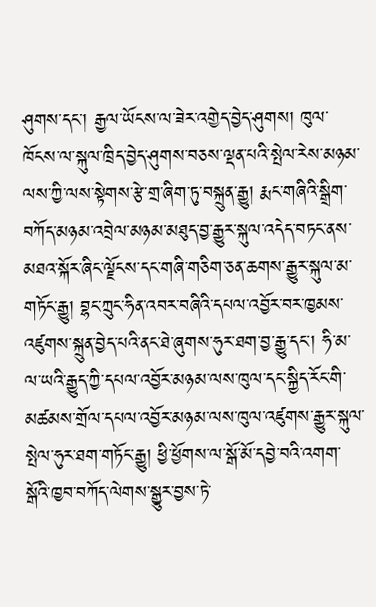ཤུགས་དང་། རྒྱལ་ཡོངས་ལ་ཟེར་འགྱེད་བྱེད་ཤུགས། ཁུལ་ཁོངས་ལ་སྐུལ་ཁྲིད་བྱེད་ཤུགས་བཅས་ལྡན་པའི་སྤེལ་རེས་མཉམ་ལས་ཀྱི་ལས་སྟེགས་རྩེ་གྲ་ཞིག་ཏུ་བསྐྲུན་རྒྱུ། རྨང་གཞིའི་སྒྲིག་བཀོད་མཉམ་འབྲེལ་མཉམ་མཐུད་བྱ་རྒྱུར་སྐུལ་འདེད་བཏང་ནས་མཐའ་སྐོར་ཞིང་ལྗོངས་དང་གཞི་གཅིག་ཅན་ཆགས་རྒྱུར་སྐུལ་མ་གཏོང་རྒྱུ། བྷང་ཀྲུང་ཧིན་འབར་བཞིའི་དཔལ་འབྱོར་བར་ཁྱམས་འཛུགས་སྐྲུན་བྱེད་པའི་ནང་ཐེ་ཞུགས་ཧུར་ཐག་བྱ་རྒྱུ་དང་། ཧི་མ་ལ་ཡའི་རྒྱུད་ཀྱི་དཔལ་འབྱོར་མཉམ་ལས་ཁུལ་དང་སྐྱིད་རོང་གི་མཚམས་གྲོལ་དཔལ་འབྱོར་མཉམ་ལས་ཁུལ་འཛུགས་རྒྱུར་སྐུལ་སྤེལ་ཧུར་ཐག་གཏོང་རྒྱུ། ཕྱི་ཕྱོགས་ལ་སྒོ་མོ་དབྱེ་བའི་འགག་སྒོའི་ཁྱབ་བཀོད་ལེགས་སྒྱུར་བྱས་ཏེ་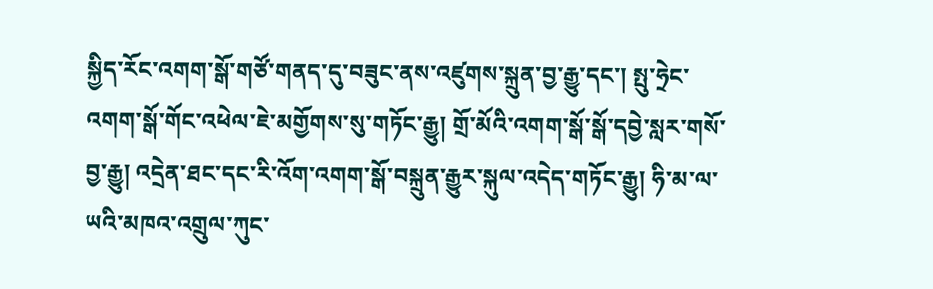སྐྱིད་རོང་འགག་སྒོ་གཙོ་གནད་དུ་བཟུང་ནས་འཛུགས་སྐྲུན་བྱ་རྒྱུ་དང་། སྤུ་ཧྲེང་འགག་སྒོ་གོང་འཕེལ་ཇེ་མགྱོགས་སུ་གཏོང་རྒྱུ། གྲོ་མོའི་འགག་སྒོ་སྒོ་དབྱེ་སླར་གསོ་བྱ་རྒྱུ། འདྲེན་ཐང་དང་རི་འོག་འགག་སྒོ་བསྐྲུན་རྒྱུར་སྐུལ་འདེད་གཏོང་རྒྱུ། ཧི་མ་ལ་ཡའི་མཁའ་འགྲུལ་ཀུང་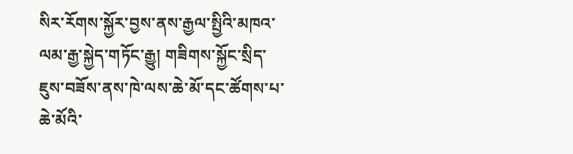སིར་རོགས་སྐྱོར་བྱས་ནས་རྒྱལ་སྤྱིའི་མཁའ་ལམ་རྒྱ་སྐྱེད་གཏོང་རྒྱུ། གཟིགས་སྐྱོང་སྲིད་ཇུས་བཟོས་ནས་ཁེ་ལས་ཆེ་མོ་དང་ཚོགས་པ་ཆེ་མོའི་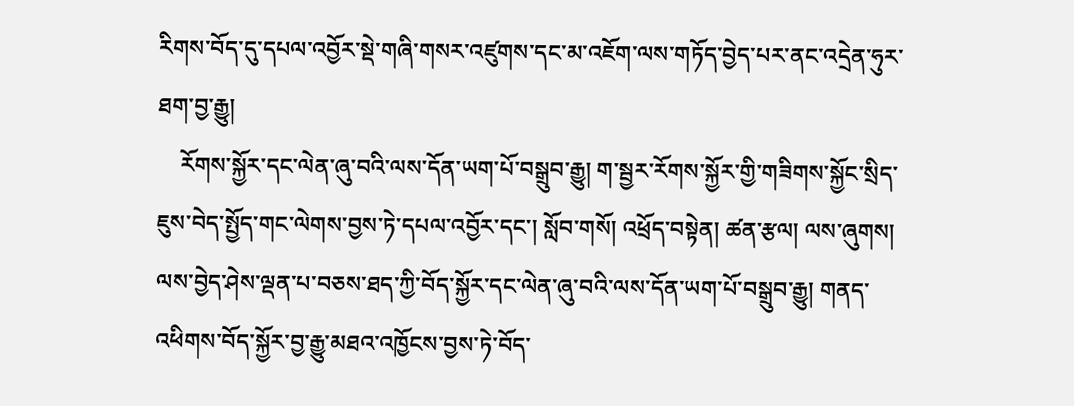རིགས་བོད་དུ་དཔལ་འབྱོར་སྡེ་གཞི་གསར་འཛུགས་དང་མ་འཇོག་ལས་གཏོད་བྱེད་པར་ནང་འདྲེན་ཧུར་ཐག་བྱ་རྒྱུ།
    རོགས་སྐྱོར་དང་ལེན་ཞུ་བའི་ལས་དོན་ཡག་པོ་བསྒྲུབ་རྒྱུ། ག་སྦྱར་རོགས་སྐྱོར་གྱི་གཟིགས་སྐྱོང་སྲིད་ཇུས་བེད་སྤྱོད་གང་ལེགས་བྱས་ཏེ་དཔལ་འབྱོར་དང་། སློབ་གསོ། འཕྲོད་བསྟེན། ཚན་རྩལ། ལས་ཞུགས། ལས་བྱེད་ཤེས་ལྡན་པ་བཅས་ཐད་ཀྱི་བོད་སྐྱོར་དང་ལེན་ཞུ་བའི་ལས་དོན་ཡག་པོ་བསྒྲུབ་རྒྱུ། གནད་འཕིགས་བོད་སྐྱོར་བྱ་རྒྱུ་མཐའ་འཁྱོངས་བྱས་ཏེ་བོད་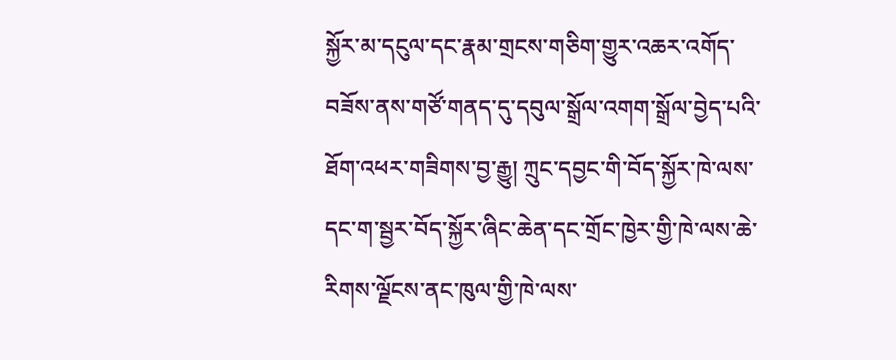སྐྱོར་མ་དངུལ་དང་རྣམ་གྲངས་གཅིག་གྱུར་འཆར་འགོད་བཟོས་ནས་གཙོ་གནད་དུ་དབུལ་སྒྲོལ་འགག་སྒྲོལ་བྱེད་པའི་ཐོག་འཕར་གཟིགས་བྱ་རྒྱུ། ཀྲུང་དབྱང་གི་བོད་སྐྱོར་ཁེ་ལས་དང་ག་སྦྱར་བོད་སྐྱོར་ཞིང་ཆེན་དང་གྲོང་ཁྱེར་གྱི་ཁེ་ལས་ཆེ་རིགས་ལྗོངས་ནང་ཁུལ་གྱི་ཁེ་ལས་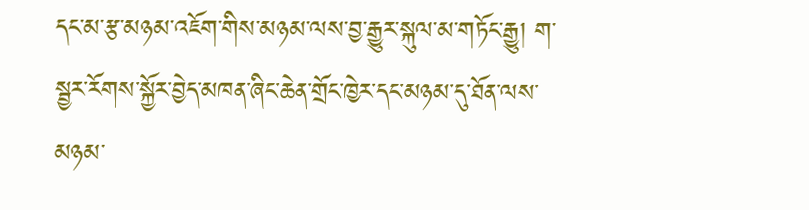དང་མ་རྩ་མཉམ་འཇོག་གིས་མཉམ་ལས་བྱ་རྒྱུར་སྐུལ་མ་གཏོང་རྒྱུ། ག་སྦྱར་རོགས་སྐྱོར་བྱེད་མཁན་ཞིང་ཆེན་གྲོང་ཁྱེར་དང་མཉམ་དུ་ཐོན་ལས་མཉམ་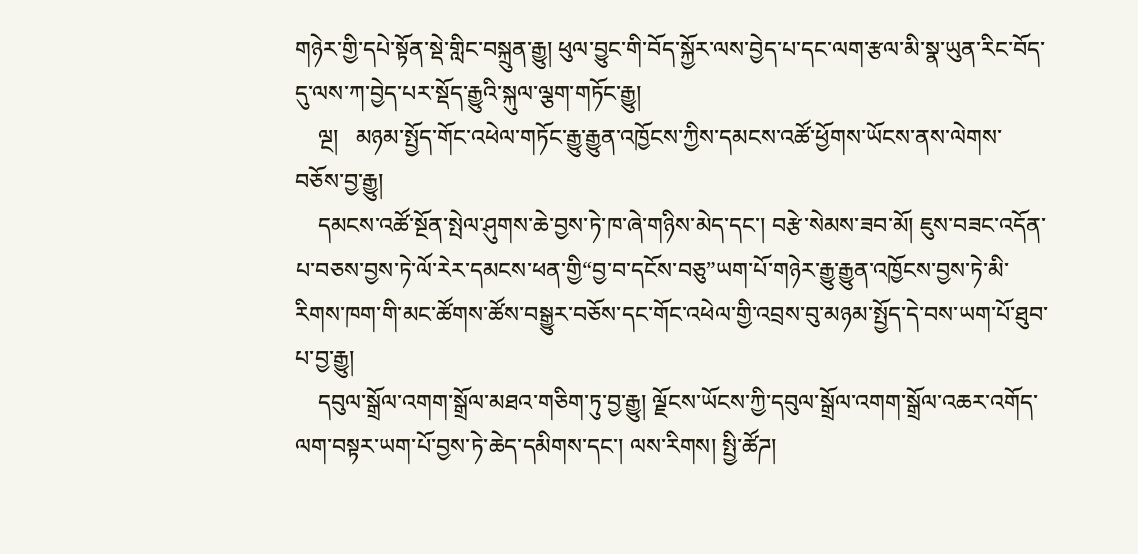གཉེར་གྱི་དཔེ་སྟོན་སྡེ་གླིང་བསྐྲུན་རྒྱུ། ཕུལ་བྱུང་གི་བོད་སྐྱོར་ལས་བྱེད་པ་དང་ལག་རྩལ་མི་སྣ་ཡུན་རིང་བོད་དུ་ལས་ཀ་བྱེད་པར་སྡོད་རྒྱུའི་སྐུལ་ལྕག་གཏོང་རྒྱུ།
    ལྔ།   མཉམ་སྤྱོད་གོང་འཕེལ་གཏོང་རྒྱུ་རྒྱུན་འཁྱོངས་ཀྱིས་དམངས་འཚོ་ཕྱོགས་ཡོངས་ནས་ལེགས་བཅོས་བྱ་རྒྱུ།
    དམངས་འཚོ་སྔོན་སྤེལ་ཤུགས་ཆེ་བྱས་ཏེ་ཁ་ཞེ་གཉིས་མེད་དང་། བརྩེ་སེམས་ཟབ་མོ། ཇུས་བཟང་འདོན་པ་བཅས་བྱས་ཏེ་ལོ་རེར་དམངས་ཕན་གྱི“བྱ་བ་དངོས་བཅུ”ཡག་པོ་གཉེར་རྒྱུ་རྒྱུན་འཁྱོངས་བྱས་ཏེ་མི་རིགས་ཁག་གི་མང་ཚོགས་ཚོས་བསྒྱུར་བཅོས་དང་གོང་འཕེལ་གྱི་འབྲས་བུ་མཉམ་སྤྱོད་དེ་བས་ཡག་པོ་ཐུབ་པ་བྱ་རྒྱུ།
    དབུལ་སྒྲོལ་འགག་སྒྲོལ་མཐའ་གཅིག་ཏུ་བྱ་རྒྱུ། ལྗོངས་ཡོངས་ཀྱི་དབུལ་སྒྲོལ་འགག་སྒྲོལ་འཆར་འགོད་ལག་བསྟར་ཡག་པོ་བྱས་ཏེ་ཆེད་དམིགས་དང་། ལས་རིགས། སྤྱི་ཚོཌ།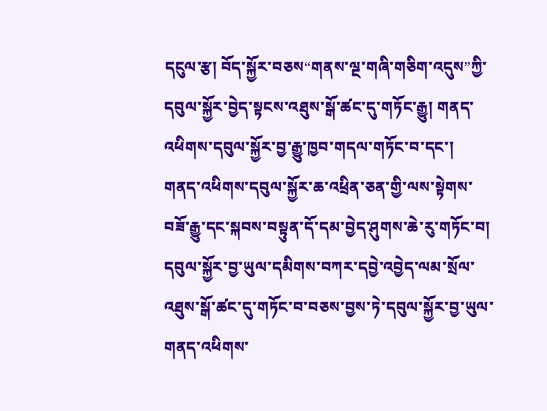དངུལ་རྩ། བོད་སྐྱོར་བཅས“གནས་ལྔ་གཞི་གཅིག་འདུས”ཀྱི་དབུལ་སྐྱོར་བྱེད་སྟངས་འཐུས་སྒོ་ཚང་དུ་གཏོང་རྒྱུ། གནད་འཕིགས་དབུལ་སྐྱོར་བྱ་རྒྱུ་ཁྱབ་གདལ་གཏོང་བ་དང་། གནད་འཕིགས་དབུལ་སྐྱོར་ཆ་འཕྲིན་ཅན་གྱི་ལས་སྟེགས་བཟོ་རྒྱུ་དང་སྐབས་བསྟུན་དོ་དམ་བྱེད་ཤུགས་ཆེ་རུ་གཏོང་བ། དབུལ་སྐྱོར་བྱ་ཡུལ་དམིགས་བཀར་དབྱེ་འབྱེད་ལམ་སྲོལ་འཐུས་སྒོ་ཚང་དུ་གཏོང་བ་བཅས་བྱས་ཏེ་དབུལ་སྐྱོར་བྱ་ཡུལ་གནད་འཕིགས་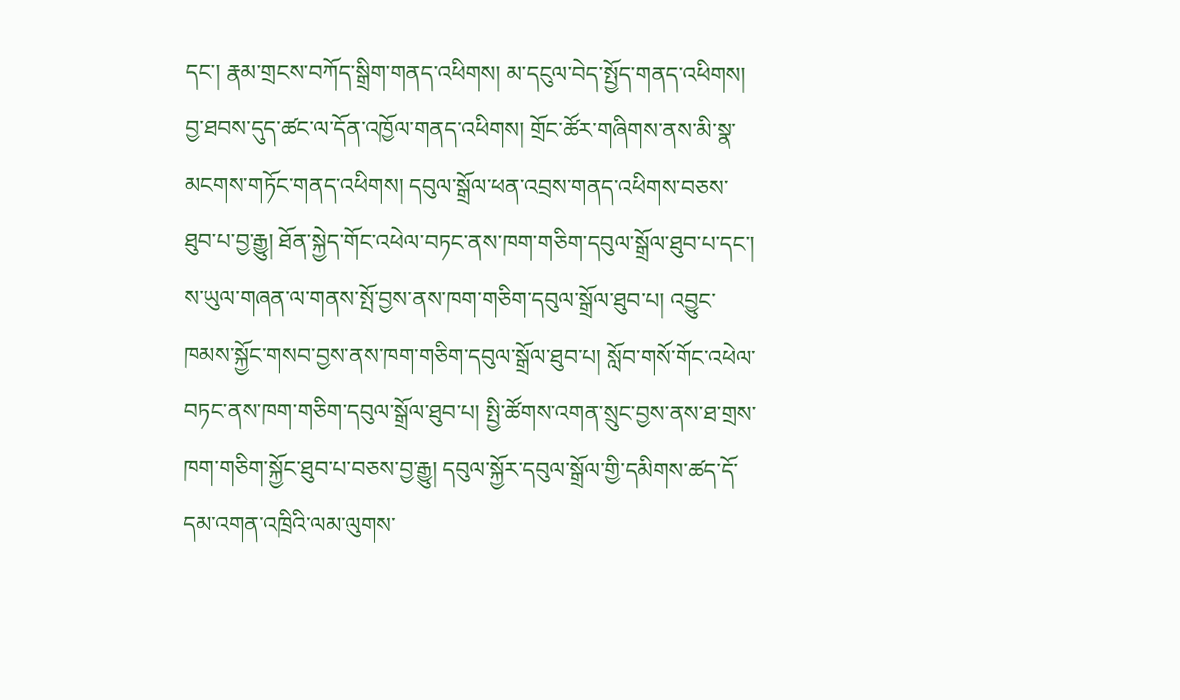དང་། རྣམ་གྲངས་བཀོད་སྒྲིག་གནད་འཕིགས། མ་དངུལ་བེད་སྤྱོད་གནད་འཕིགས། བྱ་ཐབས་དུད་ཚང་ལ་དོན་འཁྱོལ་གནད་འཕིགས། གྲོང་ཚོར་གཞིགས་ནས་མི་སྣ་མངགས་གཏོང་གནད་འཕིགས། དབུལ་སྒྲོལ་ཕན་འབྲས་གནད་འཕིགས་བཅས་ཐུབ་པ་བྱ་རྒྱུ། ཐོན་སྐྱེད་གོང་འཕེལ་བཏང་ནས་ཁག་གཅིག་དབུལ་སྒྲོལ་ཐུབ་པ་དང་། ས་ཡུལ་གཞན་ལ་གནས་སྤོ་བྱས་ནས་ཁག་གཅིག་དབུལ་སྒྲོལ་ཐུབ་པ། འབྱུང་ཁམས་སྐྱོང་གསབ་བྱས་ནས་ཁག་གཅིག་དབུལ་སྒྲོལ་ཐུབ་པ། སློབ་གསོ་གོང་འཕེལ་བཏང་ནས་ཁག་གཅིག་དབུལ་སྒྲོལ་ཐུབ་པ། སྤྱི་ཚོགས་འགན་སྲུང་བྱས་ནས་ཐ་གྲས་ཁག་གཅིག་སྐྱོང་ཐུབ་པ་བཅས་བྱ་རྒྱུ། དབུལ་སྐྱོར་དབུལ་སྒྲོལ་གྱི་དམིགས་ཚད་དོ་དམ་འགན་འཁྲིའི་ལམ་ལུགས་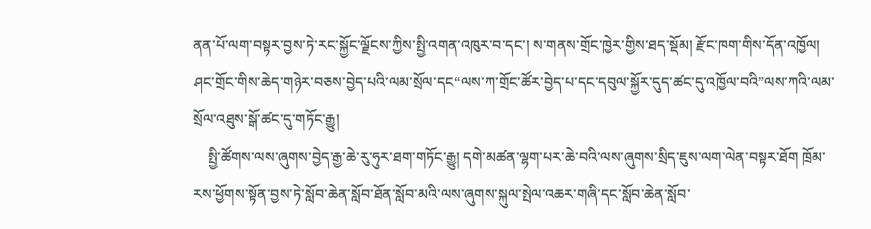ནན་པོ་ལག་བསྟར་བྱས་ཏེ་རང་སྐྱོང་ལྗོངས་ཀྱིས་སྤྱི་འགན་འཁུར་བ་དང་། ས་གནས་གྲོང་ཁྱེར་གྱིས་ཐད་སྡོམ། རྫོང་ཁག་གིས་དོན་འཁྱོལ། ཤང་གྲོང་གིས་ཆེད་གཉེར་བཅས་བྱེད་པའི་ལམ་སྲོལ་དང“ལས་ཀ་གྲོང་ཚོར་བྱེད་པ་དང་དབུལ་སྐྱོར་དུད་ཚང་དུ་འཁྱོལ་བའི”ལས་ཀའི་ལམ་སྲོལ་འཐུས་སྒོ་ཚང་དུ་གཏོང་རྒྱུ།
    སྤྱི་ཚོགས་ལས་ཞུགས་བྱེད་རྒྱ་ཆེ་རུ་ཧུར་ཐག་གཏོང་རྒྱུ། དགེ་མཚན་ལྷག་པར་ཆེ་བའི་ལས་ཞུགས་སྲིད་ཇུས་ལག་ལེན་བསྟར་ཐོག ཁྲོམ་རས་ཕྱོགས་སྟོན་བྱས་ཏེ་སློབ་ཆེན་སློབ་ཐོན་སློབ་མའི་ལས་ཞུགས་སྐུལ་སྤེལ་འཆར་གཞི་དང་སློབ་ཆེན་སློབ་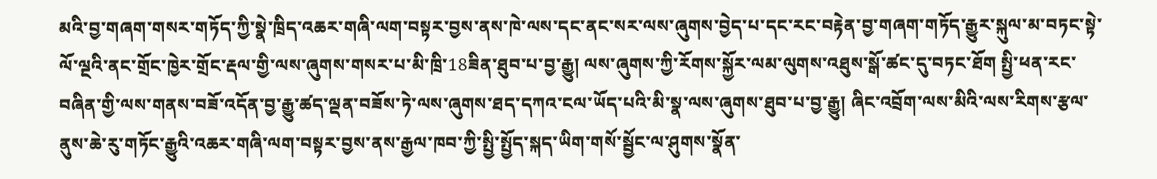མའི་བྱ་གཞག་གསར་གཏོད་ཀྱི་སྣེ་ཁྲིད་འཆར་གཞི་ལག་བསྟར་བྱས་ནས་ཁེ་ལས་དང་ནང་སར་ལས་ཞུགས་བྱེད་པ་དང་རང་བརྟེན་བྱ་གཞག་གཏོད་རྒྱུར་སྐུལ་མ་བཏང་སྟེ་ལོ་ལྔའི་ནང་གྲོང་ཁྱེར་གྲོང་རྡལ་གྱི་ལས་ཞུགས་གསར་པ་མི་ཁྲི་18ཟིན་ཐུབ་པ་བྱ་རྒྱུ། ལས་ཞུགས་ཀྱི་རོགས་སྐྱོར་ལམ་ལུགས་འཐུས་སྒོ་ཚང་དུ་བཏང་ཐོག སྤྱི་ཕན་རང་བཞིན་གྱི་ལས་གནས་བཟོ་འདོན་བྱ་རྒྱུ་ཚད་ལྡན་བཟོས་ཏེ་ལས་ཞུགས་ཐད་དཀའ་ངལ་ཡོད་པའི་མི་སྣ་ལས་ཞུགས་ཐུབ་པ་བྱ་རྒྱུ། ཞིང་འབྲོག་ལས་མིའི་ལས་རིགས་རྩལ་ནུས་ཆེ་རུ་གཏོང་རྒྱུའི་འཆར་གཞི་ལག་བསྟར་བྱས་ནས་རྒྱལ་ཁབ་ཀྱི་སྤྱི་སྤྱོད་སྐད་ཡིག་གསོ་སྦྱོང་ལ་ཤུགས་སྣོན་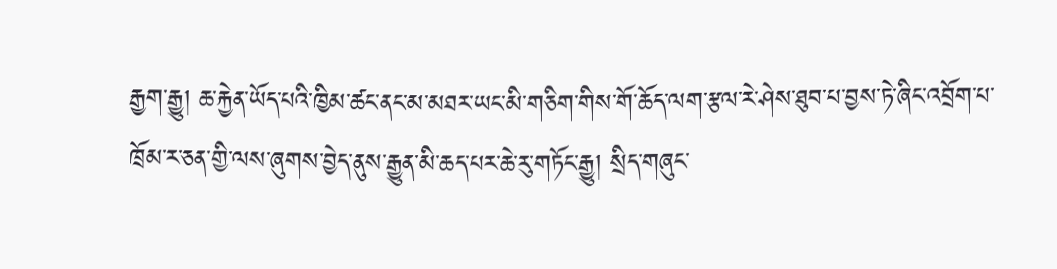རྒྱག་རྒྱུ། ཆ་རྐྱེན་ཡོད་པའི་ཁྱིམ་ཚང་ནང་མ་མཐར་ཡང་མི་གཅིག་གིས་གོ་ཆོད་ལག་རྩལ་རེ་ཤེས་ཐུབ་པ་བྱས་ཏེ་ཞིང་འབྲོག་པ་ཁྲོམ་ར་ཅན་གྱི་ལས་ཞུགས་བྱེད་ནུས་རྒྱུན་མི་ཆད་པར་ཆེ་རུ་གཏོང་རྒྱུ། སྲིད་གཞུང་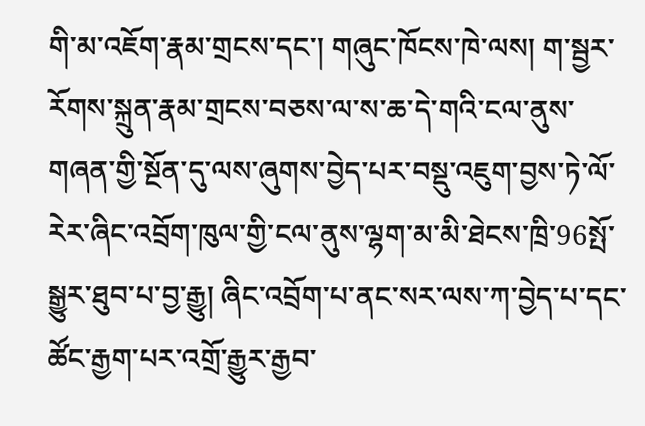གི་མ་འཇོག་རྣམ་གྲངས་དང་། གཞུང་ཁོངས་ཁེ་ལས། ག་སྦྱར་རོགས་སྐྲུན་རྣམ་གྲངས་བཅས་ལ་ས་ཆ་དེ་གའི་ངལ་ནུས་གཞན་གྱི་སྔོན་དུ་ལས་ཞུགས་བྱེད་པར་བསྡུ་འཇུག་བྱས་ཏེ་ལོ་རེར་ཞིང་འབྲོག་ཁུལ་གྱི་ངལ་ནུས་ལྷག་མ་མི་ཐེངས་ཁྲི་96སྤོ་སྒྱུར་ཐུབ་པ་བྱ་རྒྱུ། ཞིང་འབྲོག་པ་ནང་སར་ལས་ཀ་བྱེད་པ་དང་ཚོང་རྒྱག་པར་འགྲོ་རྒྱུར་རྒྱབ་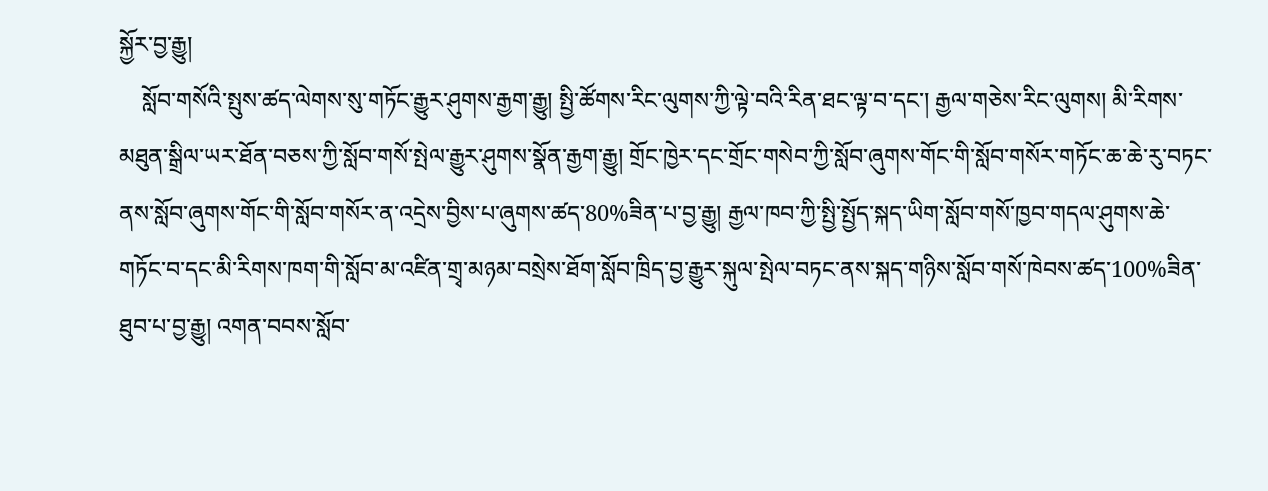སྐྱོར་བྱ་རྒྱུ།
    སློབ་གསོའི་སྤུས་ཚད་ལེགས་སུ་གཏོང་རྒྱུར་ཤུགས་རྒྱག་རྒྱུ། སྤྱི་ཚོགས་རིང་ལུགས་ཀྱི་ལྟེ་བའི་རིན་ཐང་ལྟ་བ་དང་། རྒྱལ་གཅེས་རིང་ལུགས། མི་རིགས་མཐུན་སྒྲིལ་ཡར་ཐོན་བཅས་ཀྱི་སློབ་གསོ་སྤེལ་རྒྱུར་ཤུགས་སྣོན་རྒྱག་རྒྱུ། གྲོང་ཁྱེར་དང་གྲོང་གསེབ་ཀྱི་སློབ་ཞུགས་གོང་གི་སློབ་གསོར་གཏོང་ཆ་ཆེ་རུ་བཏང་ནས་སློབ་ཞུགས་གོང་གི་སློབ་གསོར་ན་འདྲེས་བྱིས་པ་ཞུགས་ཚད་80%ཟིན་པ་བྱ་རྒྱུ། རྒྱལ་ཁབ་ཀྱི་སྤྱི་སྤྱོད་སྐད་ཡིག་སློབ་གསོ་ཁྱབ་གདལ་ཤུགས་ཆེ་གཏོང་བ་དང་མི་རིགས་ཁག་གི་སློབ་མ་འཛིན་གྲྭ་མཉམ་བསྲེས་ཐོག་སློབ་ཁྲིད་བྱ་རྒྱུར་སྐུལ་སྤེལ་བཏང་ནས་སྐད་གཉིས་སློབ་གསོ་ཁེབས་ཚད་100%ཟིན་ཐུབ་པ་བྱ་རྒྱུ། འགན་བབས་སློབ་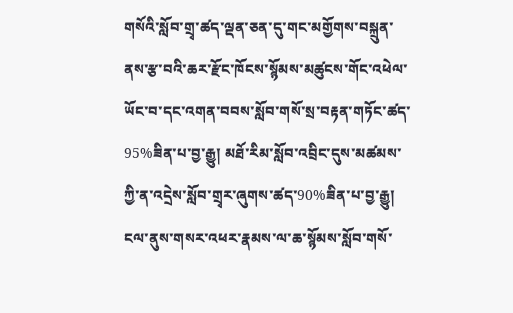གསོའི་སློབ་གྲྭ་ཚད་ལྡན་ཅན་དུ་གང་མགྱོགས་བསྐྲུན་ནས་རྩ་བའི་ཆར་རྫོང་ཁོངས་སྙོམས་མཚུངས་གོང་འཕེལ་ཡོང་བ་དང་འགན་བབས་སློབ་གསོ་སྲ་བརྟན་གཏོང་ཚད་95%ཟིན་པ་བྱ་རྒྱུ། མཐོ་རིམ་སློབ་འབྲིང་དུས་མཚམས་ཀྱི་ན་འདྲེས་སློབ་གྲྭར་ཞུགས་ཚད་90%ཟིན་པ་བྱ་རྒྱུ། ངལ་ནུས་གསར་འཕར་རྣམས་ལ་ཆ་སྙོམས་སློབ་གསོ་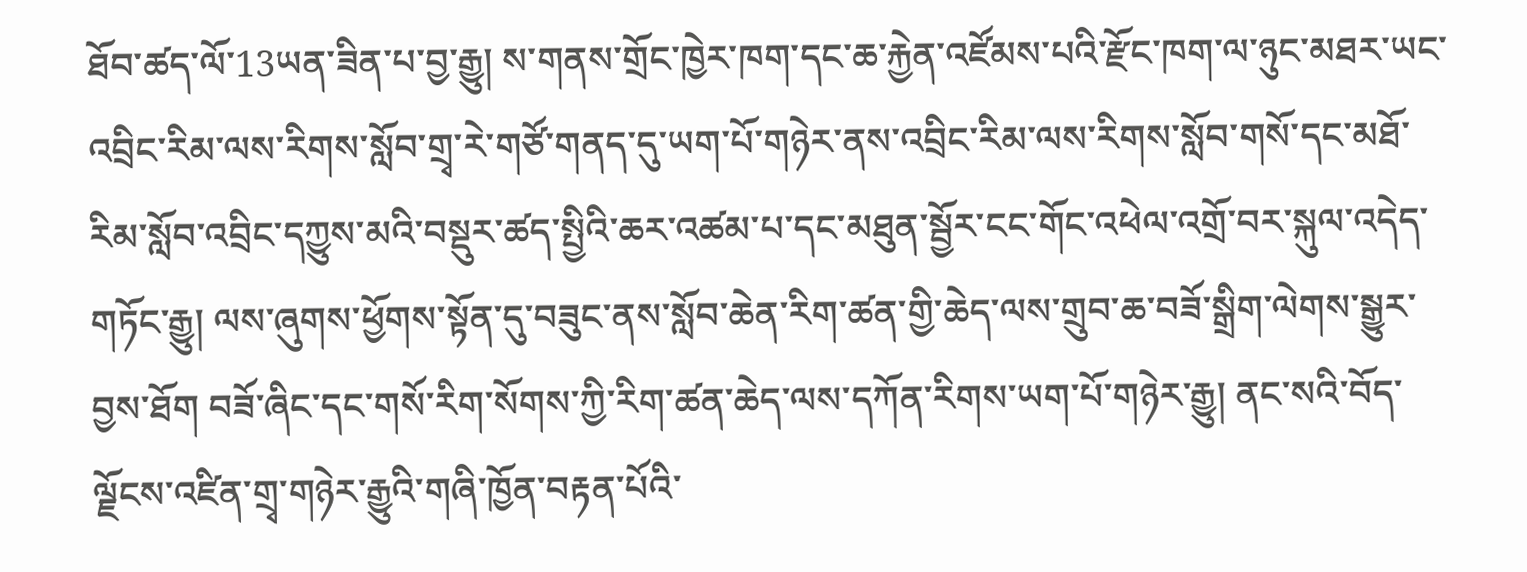ཐོབ་ཚད་ལོ་13ཡན་ཟིན་པ་བྱ་རྒྱུ། ས་གནས་གྲོང་ཁྱེར་ཁག་དང་ཆ་རྐྱེན་འཛོམས་པའི་རྫོང་ཁག་ལ་ཉུང་མཐར་ཡང་འབྲིང་རིམ་ལས་རིགས་སློབ་གྲྭ་རེ་གཙོ་གནད་དུ་ཡག་པོ་གཉེར་ནས་འབྲིང་རིམ་ལས་རིགས་སློབ་གསོ་དང་མཐོ་རིམ་སློབ་འབྲིང་དཀྱུས་མའི་བསྡུར་ཚད་སྤྱིའི་ཆར་འཚམ་པ་དང་མཐུན་སྦྱོར་ངང་གོང་འཕེལ་འགྲོ་བར་སྐུལ་འདེད་གཏོང་རྒྱུ། ལས་ཞུགས་ཕྱོགས་སྟོན་དུ་བཟུང་ནས་སློབ་ཆེན་རིག་ཚན་གྱི་ཆེད་ལས་གྲུབ་ཆ་བཟོ་སྒྲིག་ལེགས་སྒྱུར་བྱས་ཐོག བཟོ་ཞིང་དང་གསོ་རིག་སོགས་ཀྱི་རིག་ཚན་ཆེད་ལས་དཀོན་རིགས་ཡག་པོ་གཉེར་རྒྱུ། ནང་སའི་བོད་ལྗོངས་འཛིན་གྲྭ་གཉེར་རྒྱུའི་གཞི་ཁྱོན་བརྟན་པོའི་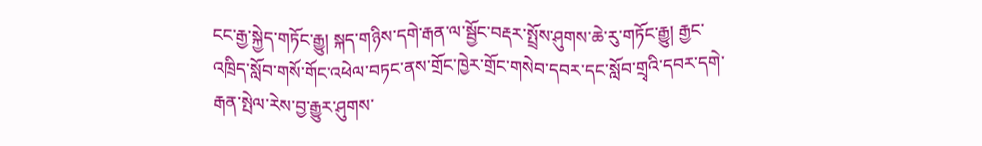ངང་རྒྱ་སྐྱེད་གཏོང་རྒྱུ། སྐད་གཉིས་དགེ་རྒན་ལ་སྦྱོང་བརྡར་སྤྲོས་ཤུགས་ཆེ་རུ་གཏོང་རྒྱུ། རྒྱང་འཁྲིད་སློབ་གསོ་གོང་འཕེལ་བཏང་ནས་གྲོང་ཁྱེར་གྲོང་གསེབ་དབར་དང་སློབ་གྲྭའི་དབར་དགེ་རྒན་སྤེལ་རེས་བྱ་རྒྱུར་ཤུགས་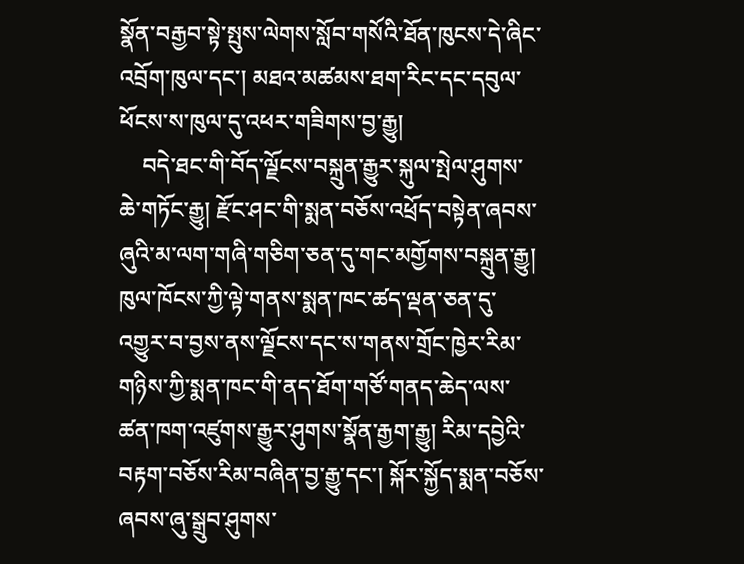སྣོན་བརྒྱབ་སྟེ་སྤུས་ལེགས་སློབ་གསོའི་ཐོན་ཁུངས་དེ་ཞིང་འབྲོག་ཁུལ་དང་། མཐའ་མཚམས་ཐག་རིང་དང་དབུལ་ཕོངས་ས་ཁུལ་དུ་འཕར་གཟིགས་བྱ་རྒྱུ།
    བདེ་ཐང་གི་བོད་ལྗོངས་བསྐྲུན་རྒྱུར་སྐུལ་སྤེལ་ཤུགས་ཆེ་གཏོང་རྒྱུ། རྫོང་ཤང་གི་སྨན་བཅོས་འཕྲོད་བསྟེན་ཞབས་ཞུའི་མ་ལག་གཞི་གཅིག་ཅན་དུ་གང་མགྱོགས་བསྐྲུན་རྒྱུ། ཁུལ་ཁོངས་ཀྱི་ལྟེ་གནས་སྨན་ཁང་ཚད་ལྡན་ཅན་དུ་འགྱུར་བ་བྱས་ནས་ལྗོངས་དང་ས་གནས་གྲོང་ཁྱེར་རིམ་གཉིས་ཀྱི་སྨན་ཁང་གི་ནད་ཐོག་གཙོ་གནད་ཆེད་ལས་ཚན་ཁག་འཛུགས་རྒྱུར་ཤུགས་སྣོན་རྒྱག་རྒྱུ། རིམ་དབྱེའི་བརྟག་བཅོས་རིམ་བཞིན་བྱ་རྒྱུ་དང་། སྐོར་སྐྱོད་སྨན་བཅོས་ཞབས་ཞུ་སྒྲུབ་ཤུགས་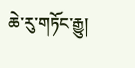ཆེ་རུ་གཏོང་རྒྱུ།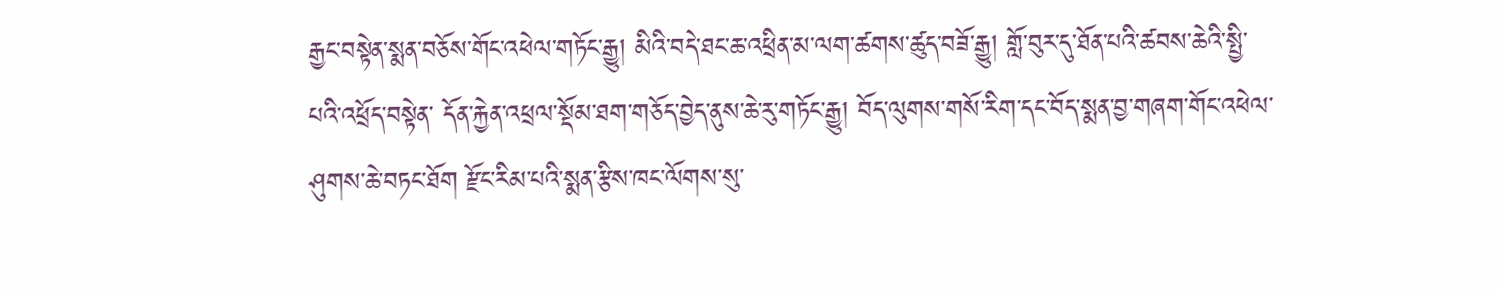རྒྱང་བསྟེན་སྨན་བཅོས་གོང་འཕེལ་གཏོང་རྒྱུ། མིའི་བདེ་ཐང་ཆ་འཕྲིན་མ་ལག་ཚགས་ཚུད་བཟོ་རྒྱུ། གློ་བུར་དུ་ཐོན་པའི་ཚབས་ཆེའི་སྤྱི་པའི་འཕྲོད་བསྟེན་ དོན་རྐྱེན་འཕྲལ་སྡོམ་ཐག་གཅོད་བྱེད་ནུས་ཆེ་རུ་གཏོང་རྒྱུ། བོད་ལུགས་གསོ་རིག་དང་བོད་སྨན་བྱ་གཞག་གོང་འཕེལ་ཤུགས་ཆེ་བཏང་ཐོག རྫོང་རིམ་པའི་སྨན་རྩིས་ཁང་ལོགས་སུ་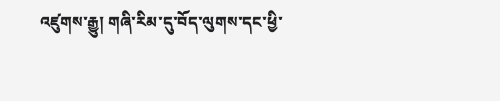འཛུགས་རྒྱུ། གཞི་རིམ་དུ་བོད་ལུགས་དང་ཕྱི་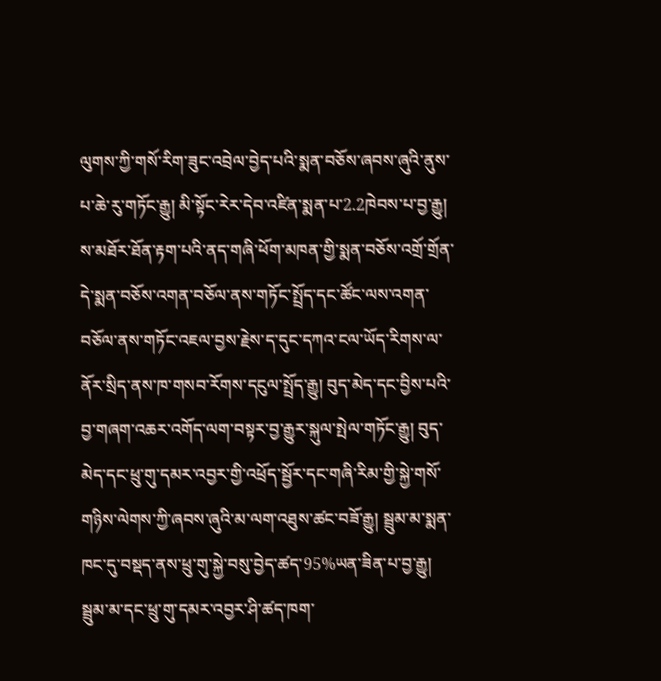ལུགས་ཀྱི་གསོ་རིག་ཟུང་འབྲེལ་བྱེད་པའི་སྨན་བཅོས་ཞབས་ཞུའི་ནུས་པ་ཆེ་རུ་གཏོང་རྒྱུ། མི་སྟོང་རེར་དེབ་འཛིན་སྨན་པ་2.2ཁེབས་པ་བྱ་རྒྱུ། ས་མཐོར་ཐོན་རྟག་པའི་ནད་གཞི་ཕོག་མཁན་གྱི་སྨན་བཅོས་འགྲོ་གྲོན་དེ་སྨན་བཅོས་འགན་བཅོལ་ནས་གཏོང་སྤྲོད་དང་ཚོང་ལས་འགན་བཅོལ་ནས་གཏོང་འཇལ་བྱས་རྗེས་ད་དུང་དཀའ་ངལ་ཡོད་རིགས་ལ་ནོར་སྲིད་ནས་ཁ་གསབ་རོགས་དངུལ་སྤྲོད་རྒྱུ། བུད་མེད་དང་བྱིས་པའི་བྱ་གཞག་འཆར་འགོད་ལག་བསྟར་བྱ་རྒྱུར་སྐུལ་སྤེལ་གཏོང་རྒྱུ། བུད་མེད་དང་ཕྲུ་གུ་དམར་འབྱར་གྱི་འཕྲོད་སྦྱོར་དང་གཞི་རིམ་གྱི་སྐྱེ་གསོ་གཉིས་ལེགས་ཀྱི་ཞབས་ཞུའི་མ་ལག་འཐུས་ཚང་བཟོ་རྒྱུ། སྦྲུམ་མ་སྨན་ཁང་དུ་བསྡད་ནས་ཕྲུ་གུ་སྐྱེ་བསུ་བྱེད་ཚད་95%ཡན་ཟིན་པ་བྱ་རྒྱུ། སྦྲུམ་མ་དང་ཕྲུ་གུ་དམར་འབྱར་ཤི་ཚད་ཁག་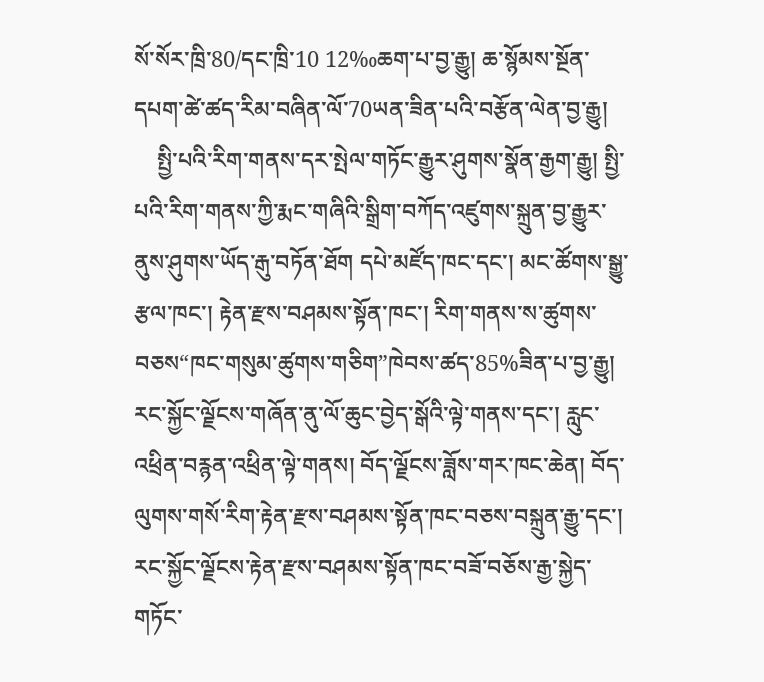སོ་སོར་ཁྲི་80/དང་ཁྲི་10 12‰ཆག་པ་བྱ་རྒྱུ། ཆ་སྙོམས་སྔོན་དཔག་ཚེ་ཚད་རིམ་བཞིན་ལོ་70ཡན་ཟིན་པའི་བརྩོན་ལེན་བྱ་རྒྱུ།
    སྤྱི་པའི་རིག་གནས་དར་སྤེལ་གཏོང་རྒྱུར་ཤུགས་སྣོན་རྒྱག་རྒྱུ། སྤྱི་པའི་རིག་གནས་ཀྱི་རྨང་གཞིའི་སྒྲིག་བཀོད་འཛུགས་སྐྲུན་བྱ་རྒྱུར་ནུས་ཤུགས་ཡོད་རྒུ་བཏོན་ཐོག དཔེ་མཛོད་ཁང་དང་། མང་ཚོགས་སྒྱུ་རྩལ་ཁང་། རྟེན་རྫས་བཤམས་སྟོན་ཁང་། རིག་གནས་ས་ཚུགས་བཅས“ཁང་གསུམ་ཚུགས་གཅིག”ཁེབས་ཚད་85%ཟིན་པ་བྱ་རྒྱུ། རང་སྐྱོང་ལྗོངས་གཞོན་ནུ་ལོ་ཆུང་བྱེད་སྒོའི་ལྟེ་གནས་དང་། རླུང་འཕྲིན་བརྙན་འཕྲིན་ལྟེ་གནས། བོད་ལྗོངས་ཟློས་གར་ཁང་ཆེན། བོད་ལུགས་གསོ་རིག་རྟེན་རྫས་བཤམས་སྟོན་ཁང་བཅས་བསྐྲུན་རྒྱུ་དང་། རང་སྐྱོང་ལྗོངས་རྟེན་རྫས་བཤམས་སྟོན་ཁང་བཟོ་བཅོས་རྒྱ་སྐྱེད་གཏོང་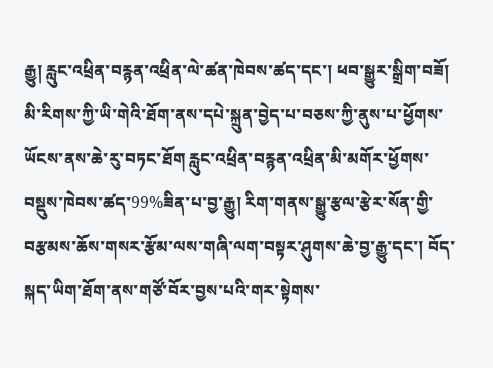རྒྱུ། རླུང་འཕྲིན་བརྙན་འཕྲིན་ལེ་ཚན་ཁེབས་ཚད་དང་། ཕབ་སྒྱུར་སྒྲིག་བཟོ། མི་རིགས་ཀྱི་ཡི་གེའི་ཐོག་ནས་དཔེ་སྐྲུན་བྱེད་པ་བཅས་ཀྱི་ནུས་པ་ཕྱོགས་ཡོངས་ནས་ཆེ་རུ་བཏང་ཐོག རླུང་འཕྲིན་བརྙན་འཕྲིན་མི་མགོར་ཕྱོགས་བསྡུས་ཁེབས་ཚད་99%ཟིན་པ་བྱ་རྒྱུ། རིག་གནས་སྒྱུ་རྩལ་རྩེར་སོན་གྱི་བརྩམས་ཆོས་གསར་རྩོམ་ལས་གཞི་ལག་བསྟར་ཤུགས་ཆེ་བྱ་རྒྱུ་དང་། བོད་སྐད་ཡིག་ཐོག་ནས་གཙོ་བོར་བྱས་པའི་གར་སྟེགས་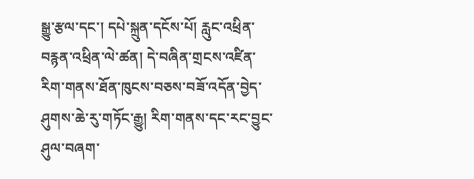སྒྱུ་རྩལ་དང་། དཔེ་སྐྲུན་དངོས་པོ། རླུང་འཕྲིན་བརྙན་འཕྲིན་ལེ་ཚན། དེ་བཞིན་གྲངས་འཛིན་རིག་གནས་ཐོན་ཁུངས་བཅས་བཟོ་འདོན་བྱེད་ཤུགས་ཆེ་རུ་གཏོང་རྒྱུ། རིག་གནས་དང་རང་བྱུང་ཤུལ་བཞག་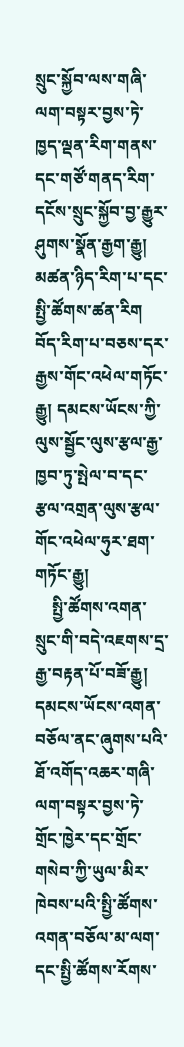སྲུང་སྐྱོབ་ལས་གཞི་ལག་བསྟར་བྱས་ཏེ་ཁྱད་ལྡན་རིག་གནས་དང་གཙོ་གནད་རིག་དངོས་སྲུང་སྐྱོབ་བྱ་རྒྱུར་ཤུགས་སྣོན་རྒྱག་རྒྱུ། མཚན་ཉིད་རིག་པ་དང་སྤྱི་ཚོགས་ཚན་རིག བོད་རིག་པ་བཅས་དར་རྒྱས་གོང་འཕེལ་གཏོང་རྒྱུ། དམངས་ཡོངས་ཀྱི་ལུས་སྦྱོང་ལུས་རྩལ་རྒྱ་ཁྱབ་ཏུ་སྤེལ་བ་དང་རྩལ་འགྲན་ལུས་རྩལ་གོང་འཕེལ་ཧུར་ཐག་གཏོང་རྒྱུ།
    སྤྱི་ཚོགས་འགན་སྲུང་གི་བདེ་འཇགས་དྲ་རྒྱ་བརྟན་པོ་བཟོ་རྒྱུ། དམངས་ཡོངས་འགན་བཅོལ་ནང་ཞུགས་པའི་ཐོ་འགོད་འཆར་གཞི་ལག་བསྟར་བྱས་ཏེ་གྲོང་ཁྱེར་དང་གྲོང་གསེབ་ཀྱི་ཡུལ་མིར་ཁེབས་པའི་སྤྱི་ཚོགས་འགན་བཅོལ་མ་ལག་དང་སྤྱི་ཚོགས་རོགས་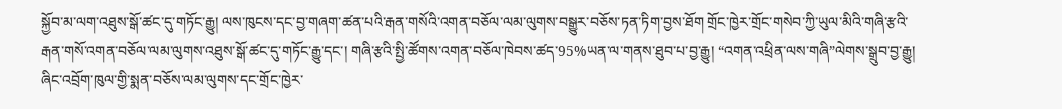སྐྱོབ་མ་ལག་འཐུས་སྒོ་ཚང་དུ་གཏོང་རྒྱུ། ལས་ཁུངས་དང་བྱ་གཞག་ཚན་པའི་རྒན་གསོའི་འགན་བཅོལ་ལམ་ལུགས་བསྒྱུར་བཅོས་ཏན་ཏིག་བྱས་ཐོག གྲོང་ཁྱེར་གྲོང་གསེབ་ཀྱི་ཡུལ་མིའི་གཞི་རྩའི་རྒན་གསོ་འགན་བཅོལ་ལམ་ལུགས་འཐུས་སྒོ་ཚང་དུ་གཏོང་རྒྱུ་དང་། གཞི་རྩའི་སྤྱི་ཚོགས་འགན་བཅོལ་ཁེབས་ཚད་95%ཡན་ལ་གནས་ཐུབ་པ་བྱ་རྒྱུ། “འགན་འཕྲིན་ལས་གཞི”ལེགས་སྒྲུབ་བྱ་རྒྱུ། ཞིང་འབྲོག་ཁུལ་གྱི་སྨན་བཅོས་ལམ་ལུགས་དང་གྲོང་ཁྱེར་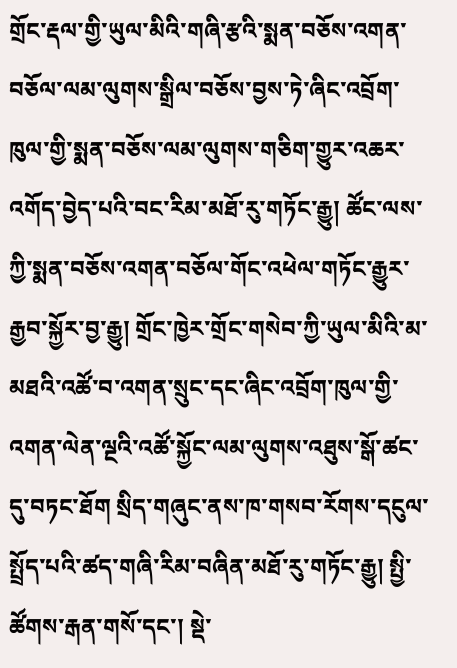གྲོང་རྡལ་གྱི་ཡུལ་མིའི་གཞི་རྩའི་སྨན་བཅོས་འགན་བཅོལ་ལམ་ལུགས་སྒྲིལ་བཅོས་བྱས་ཏེ་ཞིང་འབྲོག་ཁུལ་གྱི་སྨན་བཅོས་ལམ་ལུགས་གཅིག་གྱུར་འཆར་འགོད་བྱེད་པའི་བང་རིམ་མཐོ་རུ་གཏོང་རྒྱུ། ཚོང་ལས་ཀྱི་སྨན་བཅོས་འགན་བཅོལ་གོང་འཕེལ་གཏོང་རྒྱུར་རྒྱབ་སྐྱོར་བྱ་རྒྱུ། གྲོང་ཁྱེར་གྲོང་གསེབ་ཀྱི་ཡུལ་མིའི་མ་མཐའི་འཚོ་བ་འགན་སྲུང་དང་ཞིང་འབྲོག་ཁུལ་གྱི་འགན་ལེན་ལྔའི་འཚོ་སྐྱོང་ལམ་ལུགས་འཐུས་སྒོ་ཚང་དུ་བཏང་ཐོག སྲིད་གཞུང་ནས་ཁ་གསབ་རོགས་དངུལ་སྤྲོད་པའི་ཚད་གཞི་རིམ་བཞིན་མཐོ་རུ་གཏོང་རྒྱུ། སྤྱི་ཚོགས་རྒན་གསོ་དང་། སྡེ་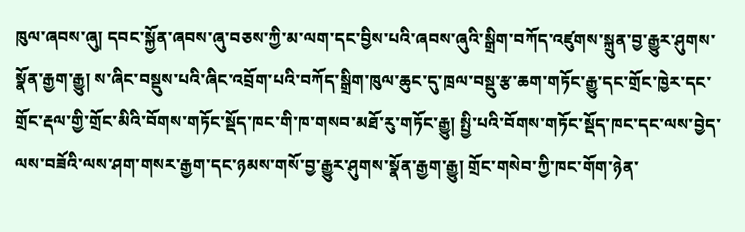ཁུལ་ཞབས་ཞུ། དབང་སྐྱོན་ཞབས་ཞུ་བཅས་ཀྱི་མ་ལག་དང་བྱིས་པའི་ཞབས་ཞུའི་སྒྲིག་བཀོད་འཛུགས་སྐྲུན་བྱ་རྒྱུར་ཤུགས་སྣོན་རྒྱག་རྒྱུ། ས་ཞིང་བསྡུས་པའི་ཞིང་འབྲོག་པའི་བཀོད་སྒྲིག་ཁུལ་ཆུང་དུ་ཁྲལ་བསྡུ་རྩ་ཆག་གཏོང་རྒྱུ་དང་གྲོང་ཁྱེར་དང་གྲོང་རྡལ་གྱི་གྲོང་མིའི་བོགས་གཏོང་སྡོད་ཁང་གི་ཁ་གསབ་མཐོ་རུ་གཏོང་རྒྱུ། སྤྱི་པའི་བོགས་གཏོང་སྡོད་ཁང་དང་ལས་བྱེད་ལས་བཟོའི་ལས་ཤག་གསར་རྒྱག་དང་ཉམས་གསོ་བྱ་རྒྱུར་ཤུགས་སྣོན་རྒྱག་རྒྱུ། གྲོང་གསེབ་ཀྱི་ཁང་གོག་ཉེན་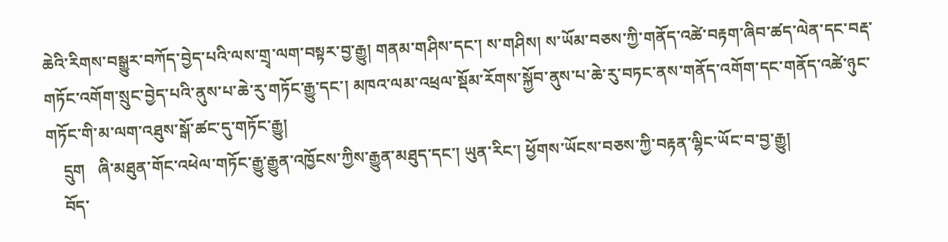ཆེའི་རིགས་བསྒྱུར་བཀོད་བྱེད་པའི་ལས་གྲྭ་ལག་བསྟར་བྱ་རྒྱུ། གནམ་གཤིས་དང་། ས་གཤིས། ས་ཡོམ་བཅས་ཀྱི་གནོད་འཚེ་བརྟག་ཞིབ་ཚད་ལེན་དང་བརྡ་གཏོང་འགོག་སྲུང་བྱེད་པའི་ནུས་པ་ཆེ་རུ་གཏོང་རྒྱུ་དང་། མཁའ་ལམ་འཕྲལ་སྡོམ་རོགས་སྐྱོབ་ནུས་པ་ཆེ་རུ་བཏང་ནས་གནོད་འགོག་དང་གནོད་འཚེ་ཉུང་གཏོང་གི་མ་ལག་འཐུས་སྒོ་ཚང་དུ་གཏོང་རྒྱུ།
    དྲུག   ཞི་མཐུན་གོང་འཕེལ་གཏོང་རྒྱུ་རྒྱུན་འཁྱོངས་ཀྱིས་རྒྱུན་མཐུད་དང་། ཡུན་རིང་། ཕྱོགས་ཡོངས་བཅས་ཀྱི་བརྟན་ལྷིང་ཡོང་བ་བྱ་རྒྱུ།
    བོད་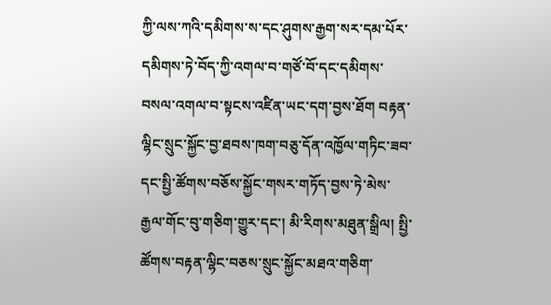ཀྱི་ལས་ཀའི་དམིགས་ས་དང་ཤུགས་རྒྱག་སར་དམ་པོར་དམིགས་ཏེ་བོད་ཀྱི་འགལ་བ་གཙོ་བོ་དང་དམིགས་བསལ་འགལ་བ་སྟངས་འཛིན་ཡང་དག་བྱས་ཐོག བརྟན་ལྷིང་སྲུང་སྐྱོང་བྱ་ཐབས་ཁག་བཅུ་དོན་འཁྱོལ་གཏིང་ཟབ་དང་སྤྱི་ཚོགས་བཅོས་སྐྱོང་གསར་གཏོད་བྱས་ཏེ་མེས་རྒྱལ་གོང་བུ་གཅིག་གྱུར་དང་། མི་རིགས་མཐུན་སྒྲིལ། སྤྱི་ཚོགས་བརྟན་ལྷིང་བཅས་སྲུང་སྐྱོང་མཐའ་གཅིག་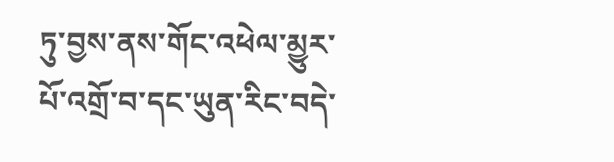ཏུ་བྱས་ནས་གོང་འཕེལ་མྱུར་པོ་འགྲོ་བ་དང་ཡུན་རིང་བདེ་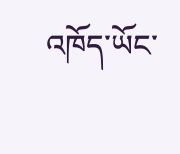འཁོད་ཡོང་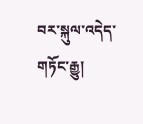བར་སྐུལ་འདེད་གཏོང་རྒྱུ།